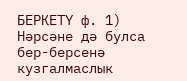БЕРКЕТҮ ф. 1) Нәрсәне дә булса бер-берсенә кузгалмаслык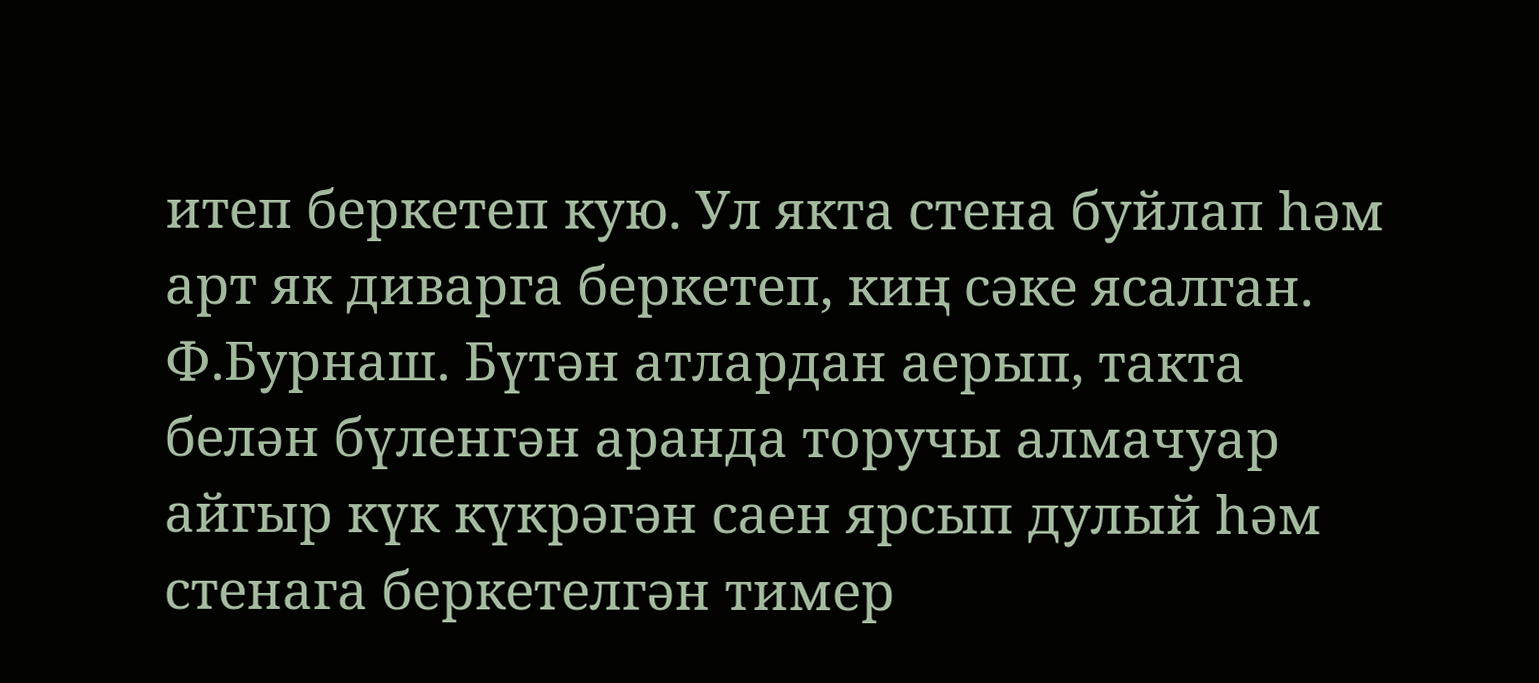итеп беркетеп кую. Ул якта стена буйлап һәм арт як диварга беркетеп, киң сәке ясалган. Ф.Бурнаш. Бүтән атлардан аерып, такта белән бүленгән аранда торучы алмачуар айгыр күк күкрәгән саен ярсып дулый һәм стенага беркетелгән тимер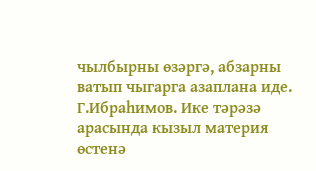чылбырны өзәргә, абзарны ватып чыгарга азаплана иде. Г.Ибраһимов. Ике тәрәзә арасында кызыл материя өстенә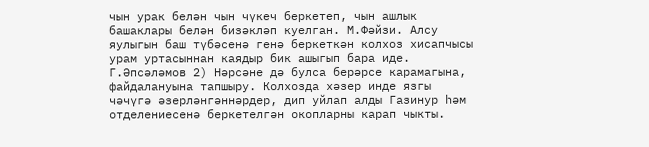чын урак белән чын чүкеч беркетеп, чын ашлык башаклары белән бизәкләп куелган. М.Фәйзи. Алсу яулыгын баш түбәсенә генә беркеткән колхоз хисапчысы урам уртасыннан каядыр бик ашыгып бара иде. Г.Әпсәләмов 2) Нәрсәне дә булса берәрсе карамагына, файдалануына тапшыру. Колхозда хәзер инде язгы чәчүгә әзерләнгәннәрдер, дип уйлап алды Газинур һәм отделениесенә беркетелгән окопларны карап чыкты.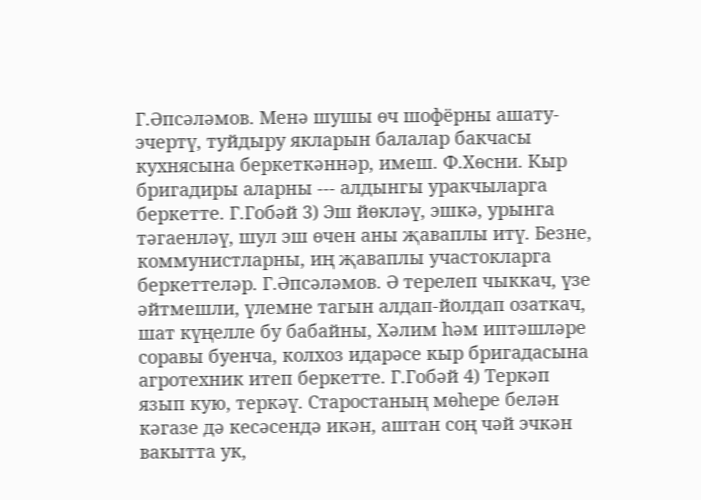Г.Әпсәләмов. Менә шушы өч шофёрны ашату-эчертү, туйдыру якларын балалар бакчасы кухнясына беркеткәннәр, имеш. Ф.Хөсни. Кыр бригадиры аларны --- алдынгы уракчыларга беркетте. Г.Гобәй 3) Эш йөкләү, эшкә, урынга тәгаенләү, шул эш өчен аны җаваплы итү. Безне, коммунистларны, иң җаваплы участокларга беркеттеләр. Г.Әпсәләмов. Ә терелеп чыккач, үзе әйтмешли, үлемне тагын алдап-йолдап озаткач, шат күңелле бу бабайны, Хәлим һәм иптәшләре соравы буенча, колхоз идарәсе кыр бригадасына агротехник итеп беркетте. Г.Гобәй 4) Теркәп язып кую, теркәү. Старостаның мөһере белән кәгазе дә кесәсендә икән, аштан соң чәй эчкән вакытта ук,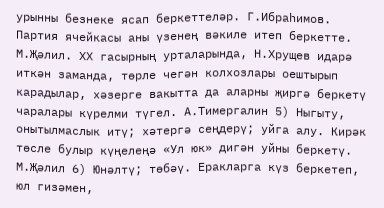урынны безнеке ясап беркеттеләр. Г.Ибраһимов. Партия ячейкасы аны үзенең вәкиле итеп беркетте. М.Җәлил. ХХ гасырның урталарында, Н.Хрущев идарә иткән заманда, төрле чегән колхозлары оештырып карадылар, хәзерге вакытта да аларны җиргә беркетү чаралары күрелми түгел. А.Тимергалин 5) Ныгыту, онытылмаслык итү; хәтергә сеңдерү; уйга алу. Кирәк төсле булыр күңелеңә «Ул юк» дигән уйны беркетү. М.Җәлил 6) Юнәлтү; төбәү. Еракларга күз беркетеп, юл гизәмен,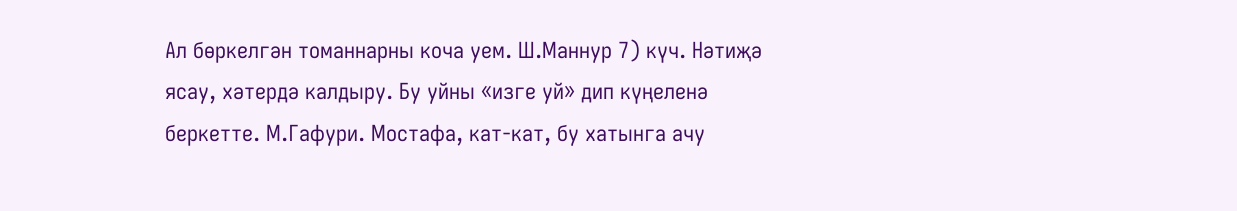Ал бөркелгән томаннарны коча уем. Ш.Маннур 7) күч. Нәтиҗә ясау, хәтердә калдыру. Бу уйны «изге уй» дип күңеленә беркетте. М.Гафури. Мостафа, кат-кат, бу хатынга ачу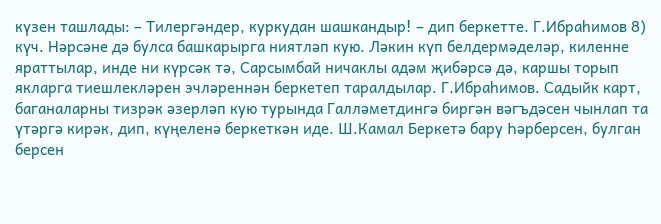күзен ташлады: – Тилергәндер, куркудан шашкандыр! – дип беркетте. Г.Ибраһимов 8) күч. Нәрсәне дә булса башкарырга ниятләп кую. Ләкин күп белдермәделәр, киленне яраттылар, инде ни күрсәк тә, Сарсымбай ничаклы адәм җибәрсә дә, каршы торып якларга тиешлекләрен эчләреннән беркетеп таралдылар. Г.Ибраһимов. Садыйк карт, баганаларны тизрәк әзерләп кую турында Галләметдингә биргән вәгъдәсен чынлап та үтәргә кирәк, дип, күңеленә беркеткән иде. Ш.Камал Беркетә бару Һәрберсен, булган берсен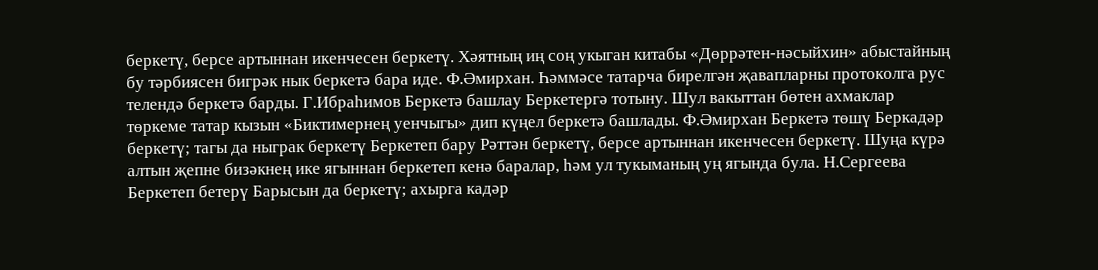беркетү, берсе артыннан икенчесен беркетү. Хәятның иң соң укыган китабы «Дөррәтен-нәсыйхин» абыстайның бу тәрбиясен бигрәк нык беркетә бара иде. Ф.Әмирхан. Һәммәсе татарча бирелгән җавапларны протоколга рус телендә беркетә барды. Г.Ибраһимов Беркетә башлау Беркетергә тотыну. Шул вакыттан бөтен ахмаклар төркеме татар кызын «Биктимернең уенчыгы» дип күңел беркетә башлады. Ф.Әмирхан Беркетә төшү Беркадәр беркетү; тагы да ныграк беркетү Беркетеп бару Рәттән беркетү, берсе артыннан икенчесен беркетү. Шуңа күрә алтын җепне бизәкнең ике ягыннан беркетеп кенә баралар, һәм ул тукыманың уң ягында була. Н.Сергеева Беркетеп бетерү Барысын да беркетү; ахырга кадәр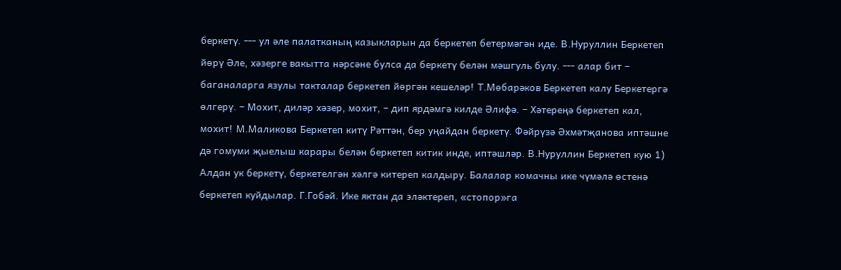беркетү. --- ул әле палатканың казыкларын да беркетеп бетермәгән иде. В.Нуруллин Беркетеп йөрү Әле, хәзерге вакытта нәрсәне булса да беркетү белән мәшгуль булу. --- алар бит – баганаларга язулы такталар беркетеп йөргән кешеләр! Т.Мөбарәков Беркетеп калу Беркетергә өлгерү. – Мохит, диләр хәзер, мохит, – дип ярдәмгә килде Әлифә. – Хәтереңә беркетеп кал, мохит! М.Маликова Беркетеп китү Рәттән, бер уңайдан беркетү. Фәйрүзә Әхмәтҗанова иптәшне дә гомуми җыелыш карары белән беркетеп китик инде, иптәшләр. В.Нуруллин Беркетеп кую 1) Алдан ук беркетү, беркетелгән хәлгә китереп калдыру. Балалар комачны ике чүмәлә өстенә беркетеп куйдылар. Г.Гобәй. Ике яктан да эләктереп, «стопор»га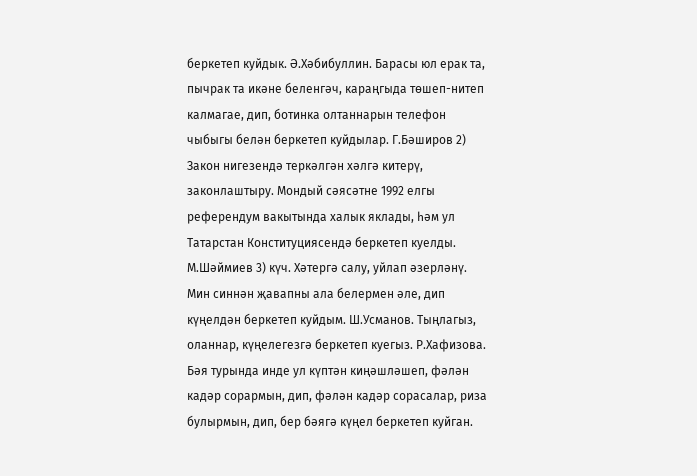беркетеп куйдык. Ә.Хәбибуллин. Барасы юл ерак та, пычрак та икәне беленгәч, караңгыда төшеп-нитеп калмагае, дип, ботинка олтаннарын телефон чыбыгы белән беркетеп куйдылар. Г.Бәширов 2) Закон нигезендә теркәлгән хәлгә китерү, законлаштыру. Мондый сәясәтне 1992 елгы референдум вакытында халык яклады, һәм ул Татарстан Конституциясендә беркетеп куелды. М.Шәймиев 3) күч. Хәтергә салу, уйлап әзерләнү. Мин синнән җавапны ала белермен әле, дип күңелдән беркетеп куйдым. Ш.Усманов. Тыңлагыз, оланнар, күңелегезгә беркетеп куегыз. Р.Хафизова. Бәя турында инде ул күптән киңәшләшеп, фәлән кадәр сорармын, дип, фәлән кадәр сорасалар, риза булырмын, дип, бер бәягә күңел беркетеп куйган.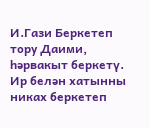И.Гази Беркетеп тору Даими, һәрвакыт беркетү. Ир белән хатынны никах беркетеп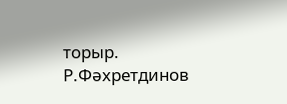торыр. Р.Фәхретдинов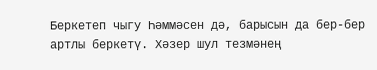Беркетеп чыгу Һәммәсен дә, барысын да бер-бер артлы беркетү. Хәзер шул тезмәнең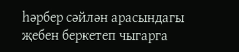һәрбер сәйлән арасындагы җебен беркетеп чыгарга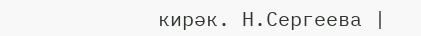кирәк. Н.Сергеева |